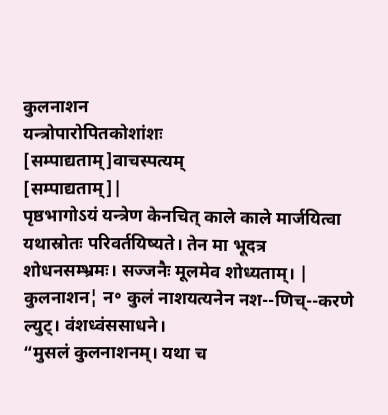कुलनाशन
यन्त्रोपारोपितकोशांशः
[सम्पाद्यताम्]वाचस्पत्यम्
[सम्पाद्यताम्]|
पृष्ठभागोऽयं यन्त्रेण केनचित् काले काले मार्जयित्वा यथास्रोतः परिवर्तयिष्यते। तेन मा भूदत्र शोधनसम्भ्रमः। सज्जनैः मूलमेव शोध्यताम्। |
कुलनाशन¦ न॰ कुलं नाशयत्यनेन नश--णिच्--करणे ल्युट्। वंशध्वंससाधने।
“मुसलं कुलनाशनम्। यथा च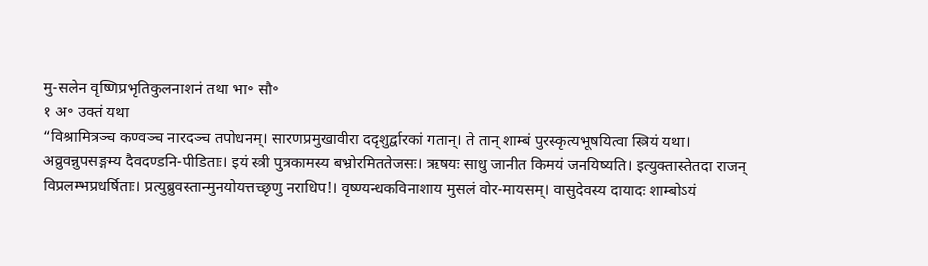मु-सलेन वृष्णिप्रभृतिकुलनाशनं तथा भा॰ सौ॰
१ अ॰ उक्तं यथा
“विश्रामित्रञ्च कण्वञ्च नारदञ्च तपोधनम्। सारणप्रमुखावीरा ददृशुर्द्वारकां गतान्। ते तान् शाम्बं पुरस्कृत्यभूषयित्वा स्त्रियं यथा। अव्रुवन्नुपसङ्गम्य दैवदण्डनि-पीडिताः। इयं स्त्री पुत्रकामस्य बभ्रोरमिततेजसः। ऋषयः साधु जानीत किमयं जनयिष्यति। इत्युक्तास्तेतदा राजन् विप्रलम्भप्रधर्षिताः। प्रत्युब्रुवस्तान्मुनयोयत्तच्छृणु नराधिप!। वृष्ण्यन्धकविनाशाय मुसलं वोर-मायसम्। वासुदेवस्य दायादः शाम्बोऽयं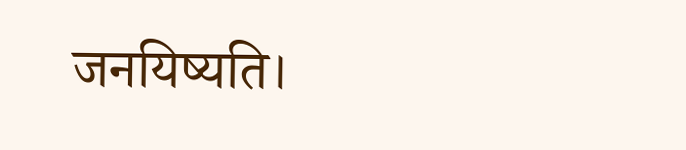जनयिष्यति।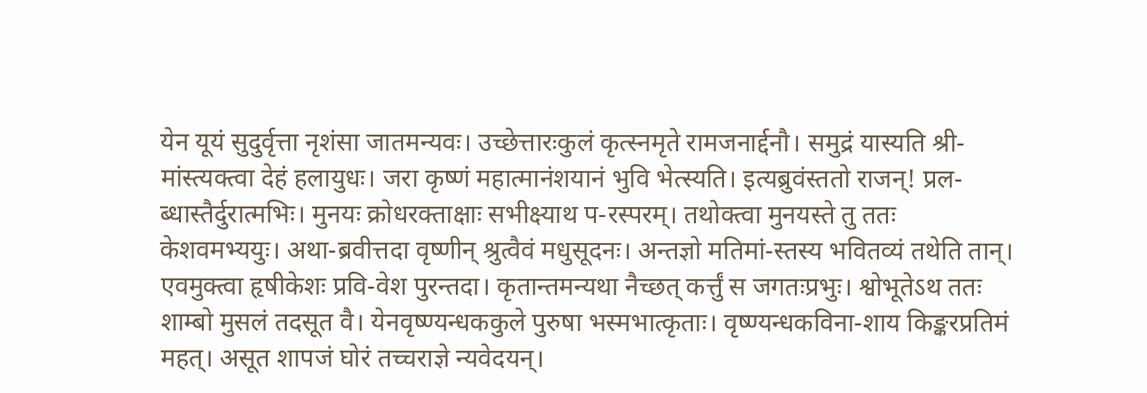येन यूयं सुदुर्वृत्ता नृशंसा जातमन्यवः। उच्छेत्तारःकुलं कृत्स्नमृते रामजनार्द्दनौ। समुद्रं यास्यति श्री-मांस्त्यक्त्वा देहं हलायुधः। जरा कृष्णं महात्मानंशयानं भुवि भेत्स्यति। इत्यब्रुवंस्ततो राजन्! प्रल-ब्धास्तैर्दुरात्मभिः। मुनयः क्रोधरक्ताक्षाः सभीक्ष्याथ प-रस्परम्। तथोक्त्वा मुनयस्ते तु ततः केशवमभ्ययुः। अथा-ब्रवीत्तदा वृष्णीन् श्रुत्वैवं मधुसूदनः। अन्तज्ञो मतिमां-स्तस्य भवितव्यं तथेति तान्। एवमुक्त्वा हृषीकेशः प्रवि-वेश पुरन्तदा। कृतान्तमन्यथा नैच्छत् कर्त्तुं स जगतःप्रभुः। श्वोभूतेऽथ ततः शाम्बो मुसलं तदसूत वै। येनवृष्ण्यन्धककुले पुरुषा भस्मभात्कृताः। वृष्ण्यन्धकविना-शाय किङ्करप्रतिमं महत्। असूत शापजं घोरं तच्चराज्ञे न्यवेदयन्।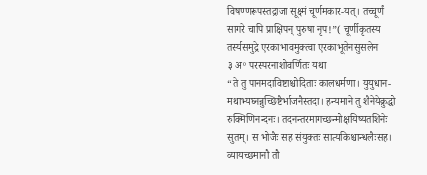विषण्णरूपस्तद्राजा सूक्ष्मं चूर्णमकार-यत्। तच्चूर्णं सागरे चापि प्राक्षिपन् पुरुषा नृप!”( चूर्णीकृतस्य तर्स्यसमुद्रे एरकाभावमुक्त्वा एरकाभूतेनसुसलेन
३ अ॰ परस्परनाशोवर्णितः यथा
“ते तु पानमदाविष्टाश्चोदिताः कालधर्मणा। युयुधान-मथाभ्यघ्नन्नुच्छिष्टैर्भाजनैस्तदा। हन्यमाने तु शैनेयेक्रुद्धो रुक्मिणिनन्दनः। तदनन्तरमागच्छन्मोक्षयिष्यतशिनेः सुतम्। स भोजैः सह संयुक्तः सात्यकिश्चान्धलैःसह। व्यायच्छमानौ तौ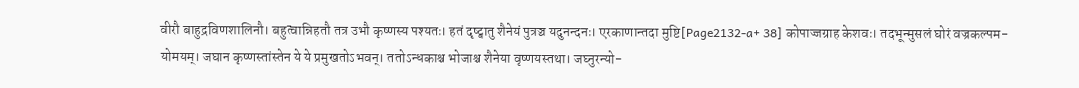वीरौ बाहुद्रविणशालिनौ। बहुत्वान्निहतौ तत्र उभौ कृष्णस्य पश्यतः। हतं दृष्ट्वातु शैनेयं पुत्रञ्च यदुनन्दनः। एरकाणान्तदा मुष्टि[Page2132-a+ 38] कोपाज्जग्राह केशवः। तदभून्मुसलं घोरं वज्रकल्पम-योमयम्। जघान कृष्णस्तांस्तेन ये ये प्रमुखतोऽभवन्। ततोऽन्धकाश्च भोजाश्च शैनेया वृष्णयस्तथा। जघ्नुरन्यो-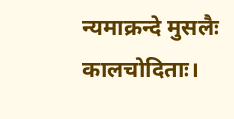न्यमाक्रन्दे मुसलैः कालचोदिताः।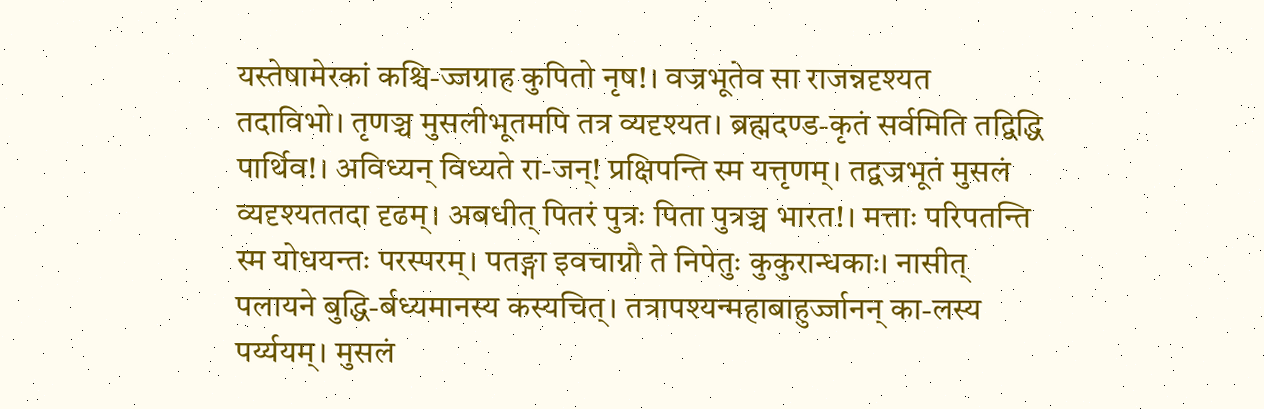यस्तेषामेरकां कश्चि-ज्जग्राह कुपितो नृष!। वज्रभूतेव सा राजन्नदृश्यत तदाविभो। तृणञ्च मुसलीभूतमपि तत्र व्यदृश्यत। ब्रह्मदण्ड-कृतं सर्वमिति तद्विद्धि पार्थिव!। अविध्यन् विध्यते रा-जन्! प्रक्षिपन्ति स्म यत्तृणम्। तद्वज्रभूतं मुसलं व्यदृश्यततदा दृढम्। अबधीत् पितरं पुत्रः पिता पुत्रञ्च भारत!। मत्ताः परिपतन्ति स्म योधयन्तः परस्परम्। पतङ्गा इवचाग्नौ ते निपेतुः कुकुरान्धकाः। नासीत् पलायने बुद्धि-र्बध्यमानस्य कस्यचित्। तत्रापश्यन्महाबाहुर्ज्जानन् का-लस्य पर्य्ययम्। मुसलं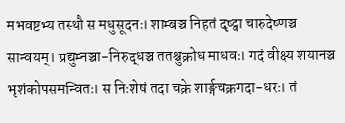मभवष्टभ्य तस्थौ स मधुसूदनः। शाम्बञ्च निहतं दृष्ट्वा चारुदेष्णञ्च सान्वयम्। प्रद्युम्नञ्चा-निरुद्धञ्च ततश्चुक्रोध माधवः। गदं वीक्ष्य शयानञ्च भृशंकोपसमन्वितः। स निःशेषं तदा चक्रे शार्ङ्गचक्रगदा-धरः। तं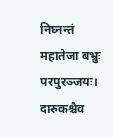निघ्नन्तं महातेजा बभ्रुः परपुरञ्जयः। दारुकश्चैव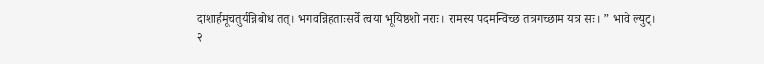दाशार्हमूचतुर्यन्निबोध तत्। भगवन्निहताःसर्वे त्वया भूयिष्ठशो नराः। रामस्य पदमन्विच्छ तत्रगच्छाम यत्र सः। ” भावे ल्युट्।
२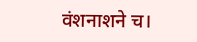वंशनाशने च।